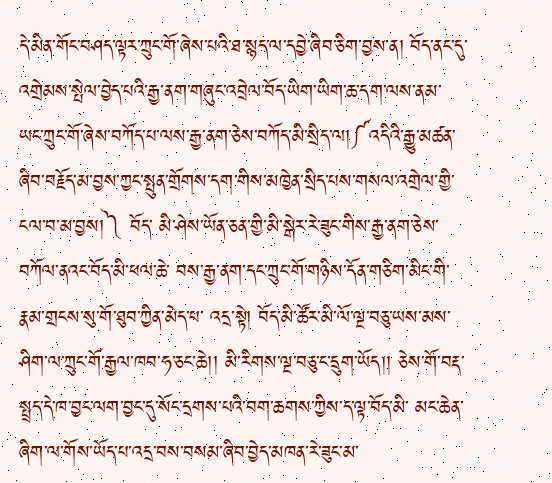དེ་མིན་གོང་བཤད་ལྟར་ཀྲུང་གོ་ཞེས་པའི་ཐ་སྙད་ལ་དབྱེ་ཞིབ་ཅིག་བྱས་ན། བོད་ནང་དུ་འགྲེམས་སྤེལ་བྱེད་པའི་རྒྱ་ནག་གཞུང་འབྲེལ་བོད་ཡིག་ཡིག་ཆ་དག་ལས་ནམ་ ཡང་ཀྲུང་གོ་ཞེས་བཀོད་པ་ལས་རྒྱ་ནག་ཅེས་བཀོད་མི་སྲིད་ལ།༼འདིའི་རྒྱུ་མཚན་ཞིབ་བརྗོད་མ་བྱས་ཀྱང་སྤུན་གྲོགས་དག་གིས་མཁྱེན་སྲིད་པས་གསལ་འགྲེལ་གྱི་ངལ་བ་མ་བྱས།༽ བོད་ མི་ཤེས་ཡོན་ཅན་གྱི་མི་སྒེར་རེ་ཟུང་གིས་རྒྱ་ནག་ཅེས་བཀོལ་ནའང་བོད་མི་ཕལ་ཆེ་ བས་རྒྱ་ནག་དང་ཀྲུང་གོ་གཉིས་དོན་གཅིག་མིང་གི་རྣམ་གྲངས་སུ་གོ་ཐུབ་ཀྱིན་མེད་པ་ འདྲ་སྟེ། བོད་མི་ཚོར་མི་ལོ་ལྔ་བཅུ་ཡས་མས་ཤིག་ལ་ཀྲུང་གོ་རྒྱལ་ཁབ་ཧ་ཅང་ཆེ།། མི་རིགས་ལྔ་བཅུ་ང་དྲུག་ཡོད།། ཅེས་གོ་བརྡ་སྤྲད་དེ་ཁ་བྱང་ལག་བྱང་དུ་སོང་དྲགས་པའི་བག་ཆགས་ཀྱིས་ད་ལྟ་བོད་མི་ མང་ཆེན་ཞིག་ལ་གོས་ཡོད་པ་འདྲ་བས་བསམ་ཞིབ་བྱེད་མཁན་རེ་ཟུང་མ་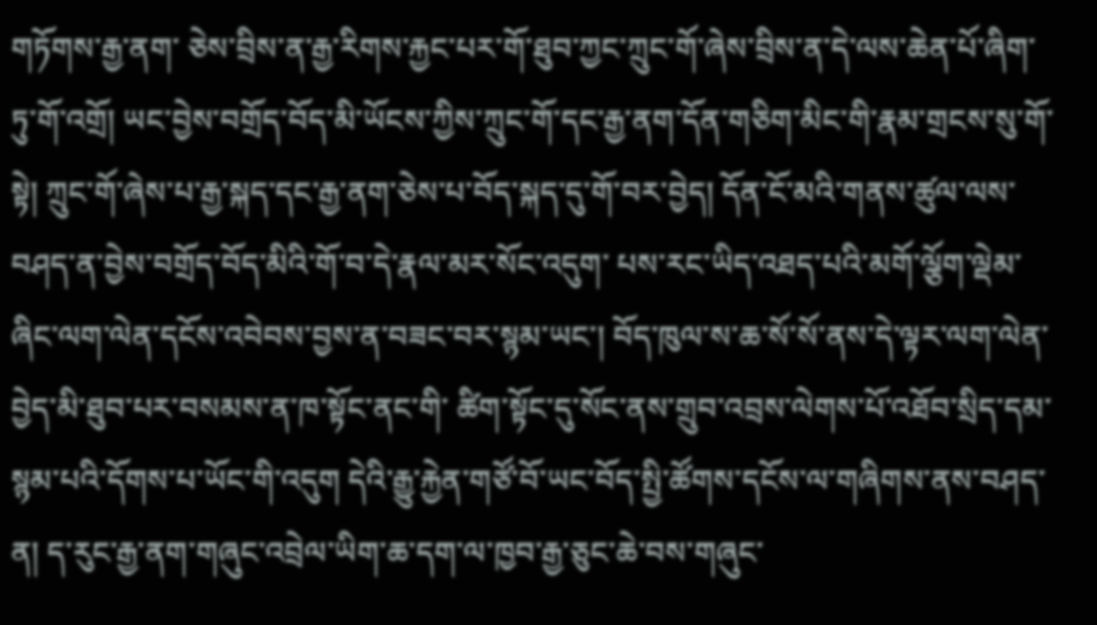གཏོགས་རྒྱ་ནག་ ཅེས་བྲིས་ན་རྒྱ་རིགས་རྐྱང་པར་གོ་ཐུབ་ཀྱང་ཀྲུང་གོ་ཞེས་བྲིས་ན་དེ་ལས་ཆེན་པོ་ཞིག་ཏུ་གོ་འགྲོ། ཡང་བྱེས་བགྲོད་བོད་མི་ཡོངས་ཀྱིས་ཀྲུང་གོ་དང་རྒྱ་ནག་དོན་གཅིག་མིང་གི་རྣམ་གྲངས་སུ་གོ་སྟེ། ཀྲུང་གོ་ཞེས་པ་རྒྱ་སྐད་དང་རྒྱ་ནག་ཅེས་པ་བོད་སྐད་དུ་གོ་བར་བྱེད། དོན་ངོ་མའི་གནས་ཚུལ་ལས་བཤད་ན་བྱེས་བགྲོད་བོད་མིའི་གོ་བ་དེ་རྣལ་མར་སོང་འདུག་ པས་རང་ཡིད་འཐད་པའི་མགོ་ལྕོག་ལྡེམ་ཞིང་ལག་ལེན་དངོས་འབེབས་བྱས་ན་བཟང་བར་སྙམ་ཡང་། བོད་ཁུལ་ས་ཆ་སོ་སོ་ནས་དེ་ལྟར་ལག་ལེན་བྱེད་མི་ཐུབ་པར་བསམས་ན་ཁ་སྟོང་ནང་གི་ ཚིག་སྟོང་དུ་སོང་ནས་གྲུབ་འབྲས་ལེགས་པོ་འཐོབ་སྲིད་དམ་སྙམ་པའི་དོགས་པ་ཡོང་གི་འདུག དེའི་རྒྱུ་རྐྱེན་གཙོ་བོ་ཡང་བོད་སྤྱི་ཚོགས་དངོས་ལ་གཞིགས་ནས་བཤད་ན། ད་རུང་རྒྱ་ནག་གཞུང་འབྲེལ་ཡིག་ཆ་དག་ལ་ཁྱབ་རྒྱ་ཅུང་ཆེ་བས་གཞུང་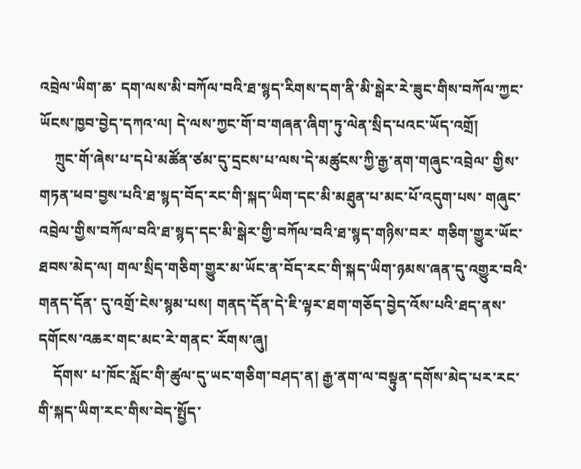འབྲེལ་ཡིག་ཆ་ དག་ལས་མི་བཀོལ་བའི་ཐ་སྙད་རིགས་དག་ནི་མི་སྒེར་རེ་ཟུང་གིས་བཀོལ་ཀྱང་ཡོངས་ཁྱབ་བྱེད་དཀའ་ལ། དེ་ལས་ཀྱང་གོ་བ་གཞན་ཞིག་ཏུ་ལེན་སྲིད་པའང་ཡོད་འགྲོ།
    ཀྲུང་གོ་ཞེས་པ་དཔེ་མཚོན་ཙམ་དུ་དྲངས་པ་ལས་དེ་མཚུངས་ཀྱི་རྒྱ་ནག་གཞུང་འབྲེལ་ གྱིས་གཏན་ཕབ་བྱས་པའི་ཐ་སྙད་བོད་རང་གི་སྐད་ཡིག་དང་མི་མཐུན་པ་མང་པོ་འདུག་པས་ གཞུང་འབྲེལ་གྱིས་བཀོལ་བའི་ཐ་སྙད་དང་མི་སྒེར་གྱི་བཀོལ་བའི་ཐ་སྙད་གཉིས་བར་ གཅིག་གྱུར་ཡོང་ཐབས་མེད་ལ། གལ་སྲིད་གཅིག་གྱུར་མ་ཡོང་ན་བོད་རང་གི་སྐད་ཡིག་ཉམས་ཞན་དུ་འགྱུར་བའི་གནད་དོན་ དུ་འགྲོ་ངེས་སྙམ་པས། གནད་དོན་དེ་ཇི་ལྟར་ཐག་གཅོད་བྱེད་འོས་པའི་ཐད་ནས་དགོངས་འཆར་གང་མང་རེ་གནང་ རོགས་ཞུ།
    དོགས་ པ་ཁོང་སློང་གི་ཚུལ་དུ་ཡང་གཅིག་བཤད་ན། རྒྱ་ནག་ལ་བསྟུན་དགོས་མེད་པར་རང་གི་སྐད་ཡིག་རང་གིས་བེད་སྤྱོད་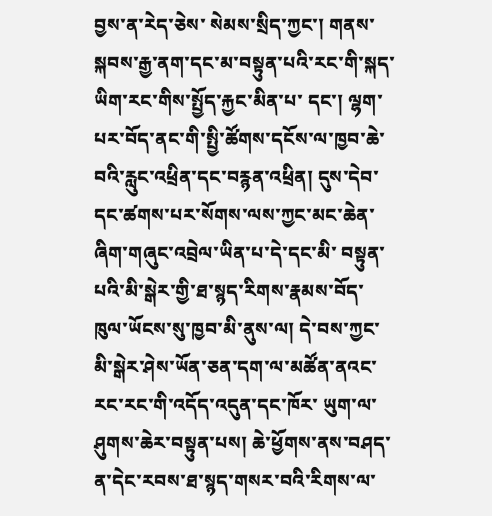བྱས་ན་རེད་ཅེས་ སེམས་སྲིད་ཀྱང་། གནས་སྐབས་རྒྱ་ནག་དང་མ་བསྟུན་པའི་རང་གི་སྐད་ཡིག་རང་གིས་སྤྱོད་རྐྱང་མིན་པ་ དང་། ལྷག་པར་བོད་ནང་གི་སྤྱི་ཚོགས་དངོས་ལ་ཁྱབ་ཆེ་བའི་རླུང་འཕྲིན་དང་བརྙན་འཕྲིན། དུས་དེབ་དང་ཚགས་པར་སོགས་ལས་ཀྱང་མང་ཆེན་ཞིག་གཞུང་འབྲེལ་ཡིན་པ་དེ་དང་མི་ བསྟུན་པའི་མི་སྒེར་གྱི་ཐ་སྙད་རིགས་རྣམས་བོད་ཁུལ་ཡོངས་སུ་ཁྱབ་མི་ནུས་ལ། དེ་བས་ཀྱང་མི་སྒེར་ཤེས་ཡོན་ཅན་དག་ལ་མཚོན་ནའང་རང་རང་གི་འདོད་འདུན་དང་ཁོར་ ཡུག་ལ་ཤུགས་ཆེར་བསྟུན་པས། ཆེ་ཕྱོགས་ནས་བཤད་ན་དེང་རབས་ཐ་སྙད་གསར་བའི་རིགས་ལ་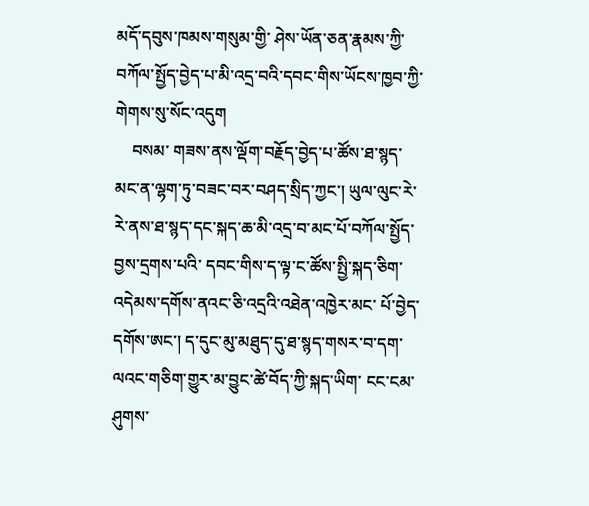མདོ་དབུས་ཁམས་གསུམ་གྱི་ ཤེས་ཡོན་ཅན་རྣམས་ཀྱི་བཀོལ་སྤྱོད་བྱེད་པ་མི་འདྲ་བའི་དབང་གིས་ཡོངས་ཁྱབ་ཀྱི་ གེགས་སུ་སོང་འདུག
    བསམ་ གཟས་ནས་ལྡོག་བརྗོད་བྱེད་པ་ཚོས་ཐ་སྙད་མང་ན་ལྷག་ཏུ་བཟང་བར་བཤད་སྲིད་ཀྱང་། ཡུལ་ལུང་རེ་རེ་ནས་ཐ་སྙད་དང་སྐད་ཆ་མི་འདྲ་བ་མང་པོ་བཀོལ་སྤྱོད་བྱས་དྲགས་པའི་ དབང་གིས་ད་ལྟ་ང་ཚོས་སྤྱི་སྐད་ཅིག་འདེམས་དགོས་ནའང་ཅི་འདྲའི་འཐེན་འཁྱེར་མང་ པོ་བྱེད་དགོས་ཨང་། ད་དུང་མུ་མཐུད་དུ་ཐ་སྙད་གསར་བ་དག་ལའང་གཅིག་གྱུར་མ་བྱུང་ཚེ་བོད་ཀྱི་སྐད་ཡིག་ ངང་ངམ་ཤུགས་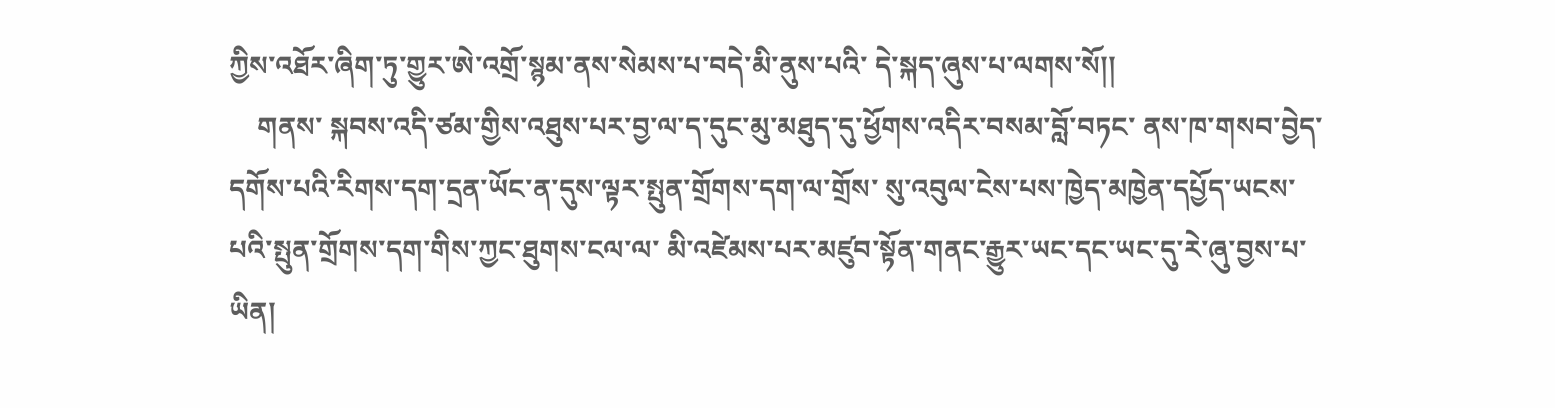ཀྱིས་འཐོར་ཞིག་ཏུ་གྱུར་ཨེ་འགྲོ་སྙམ་ནས་སེམས་པ་བདེ་མི་ནུས་པའི་ དེ་སྐད་ཞུས་པ་ལགས་སོ།།
    གནས་ སྐབས་འདི་ཙམ་གྱིས་འཐུས་པར་བྱ་ལ་ད་དུང་མུ་མཐུད་དུ་ཕྱོགས་འདིར་བསམ་བློ་བཏང་ ནས་ཁ་གསབ་བྱེད་དགོས་པའི་རིགས་དག་དྲན་ཡོང་ན་དུས་ལྟར་སྤུན་གྲོགས་དག་ལ་གྲོས་ སུ་འབུལ་ངེས་པས་ཁྱེད་མཁྱེན་དཔྱོད་ཡངས་པའི་སྤུན་གྲོགས་དག་གིས་ཀྱང་ཐུགས་ངལ་ལ་ མི་འཛེམས་པར་མཛུབ་སྟོན་གནང་རྒྱུར་ཡང་དང་ཡང་དུ་རེ་ཞུ་བྱས་པ་ཡིན།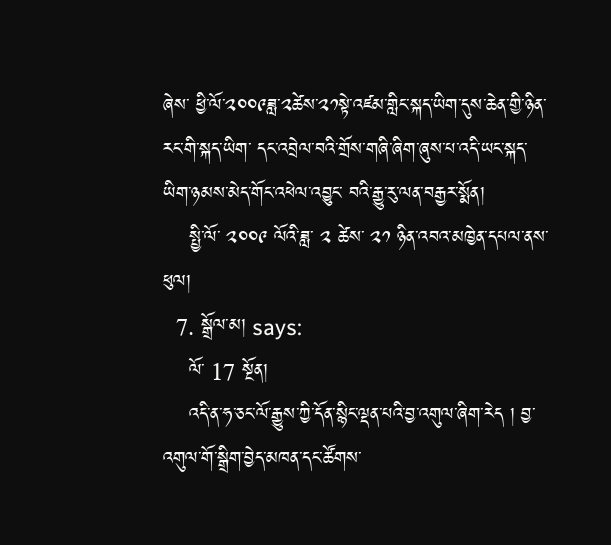ཞེས་ ཕྱི་ལོ་༢༠༠༩ཟླ་༢ཚེས་༢༡སྟེ་འཛམ་གླིང་སྐད་ཡིག་དུས་ཆེན་གྱི་ཉིན་རང་གི་སྐད་ཡིག་ དང་འབྲེལ་བའི་གྲོས་གཞི་ཞིག་ཞུས་པ་འདི་ཡང་སྐད་ཡིག་ཉམས་མེད་གོང་འཕེལ་འབྱུང་ བའི་རྒྱུ་རུ་ལན་བརྒྱར་སྨོན།
    སྤྱི་ལོ་ ༢༠༠༩ ལོའི་ཟླ་ ༢ ཚེས་ ༢༡ ཉིན་འབའ་མཁྱེན་དཔལ་ནས་ཕུལ།
  7. སྒྲོལ་མ། says:
    ལོ་ 17 སྔོན།
    འདི་ན་ཧ་ཅང་ལོ་རྒྱུས་ཀྱི་དོན་སྙིང་ལྡན་པའི་བྱ་འགུལ་ཞིག་རེད ། བྱ་འགུལ་གོ་སྒྲིག་བྱེད་མཁན་དང་ཚོགས་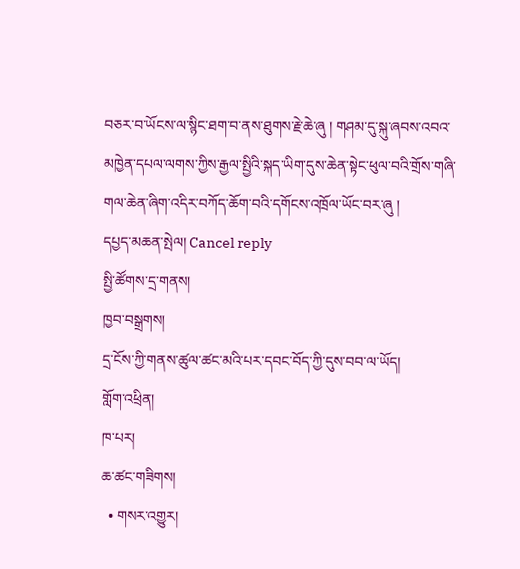བཅར་བ་ཡོངས་ལ་སྙིང་ཐག་བ་ནས་ཐུགས་རྗེ་ཆེ་ཞུ ། གཤམ་དུ་སྐུ་ཞབས་འབའ་མཁྱེན་དཔལ་ལགས་ཀྱིས་རྒྱལ་སྤྱིའི་སྐད་ཡིག་དུས་ཆེན་སྟེང་ཕུལ་བའི་གྲོས་གཞི་གལ་ཆེན་ཞིག་འདིར་བཀོད་ཆོག་བའི་དགོངས་འཁྲོལ་ཡོང་བར་ཞུ །
དཔྱད་མཆན་སྤེལ། Cancel reply
སྤྱི་ཚོགས་དྲ་གནས།
ཁྱབ་བསྒྲགས།
དྲ་ངོས་ཀྱི་གནས་ཚུལ་ཚང་མའི་པར་དབང་བོད་ཀྱི་དུས་བབ་ལ་ཡོད།
གློག་འཕྲིན།
ཁ་པར།
ཆ་ཚང་གཟིགས།
  • གསར་འགྱུར།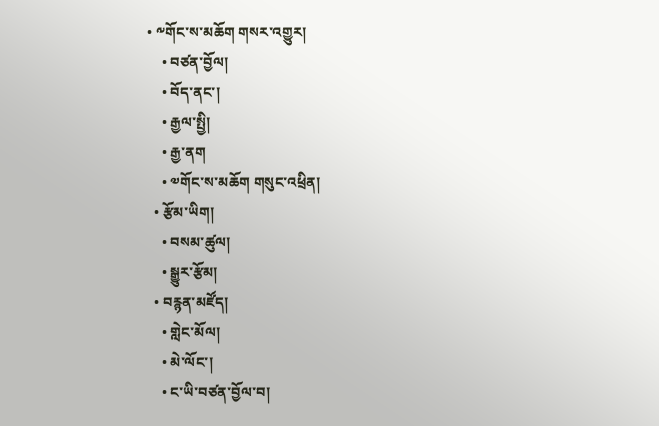• ༸གོང་ས་མཆོག གསར་འགྱུར།
    • བཙན་བྱོལ།
    • བོད་ནང་།
    • རྒྱལ་སྤྱི།
    • རྒྱ་ནག
    • ༧གོང་ས་མཆོག གསུང་འཕྲིན།
  • རྩོམ་ཡིག།
    • བསམ་ཚུལ།
    • སྒྱུར་རྩོམ།
  • བརྙན་མཛོད།
    • གླེང་མོལ།
    • མེ་ལོང་།
    • ང་ཡི་བཙན་བྱོལ་བ།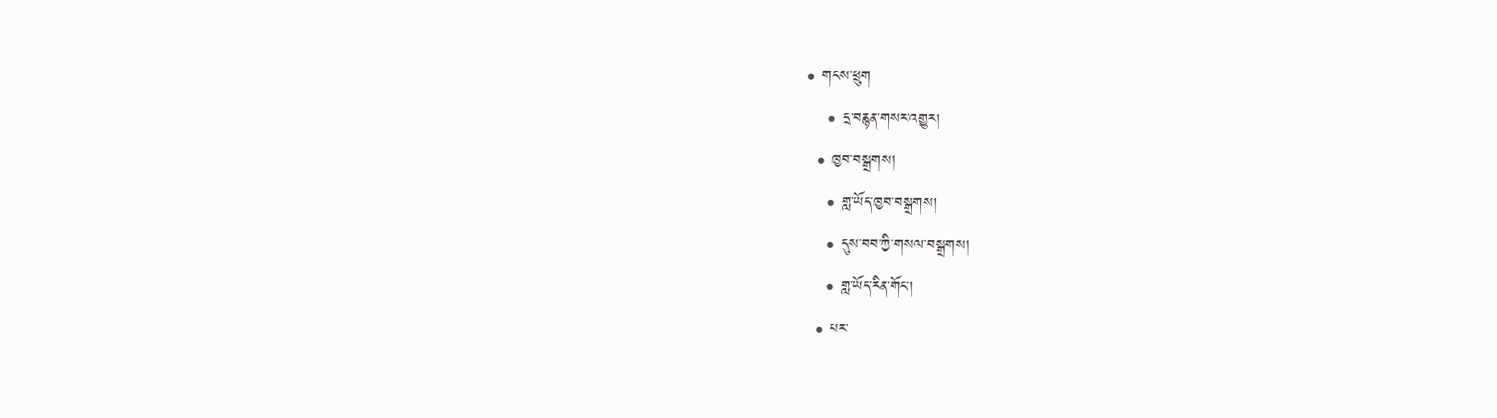• གངས་ཕྲུག
    • དྲ་བརྙན་གསར་འགྱུར།
  • ཁྱབ་བསྒྲགས།
    • གླ་ཡོད་ཁྱབ་བསྒྲགས།
    • དུས་བབ་ཀྱི་གསལ་བསྒྲགས།
    • གླ་ཡོད་རིན་གོང་།
  • པར་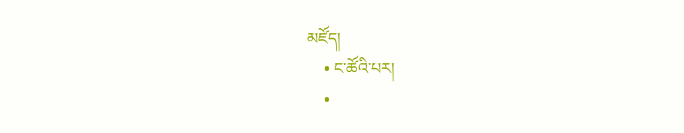མཛོད།
    • ང་ཚོའི་པར།
    •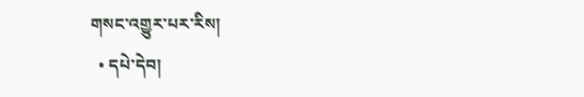གསང་འགྱུར་པར་རིས།
  • དཔེ་དེབ།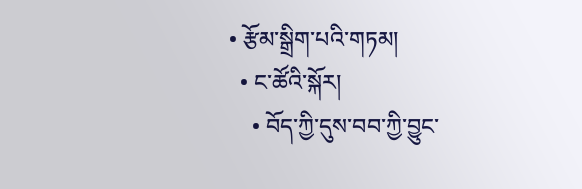• རྩོམ་སྒྲིག་པའི་གཏམ།
  • ང་ཚོའི་སྐོར།
    • བོད་ཀྱི་དུས་བབ་ཀྱི་བྱུང་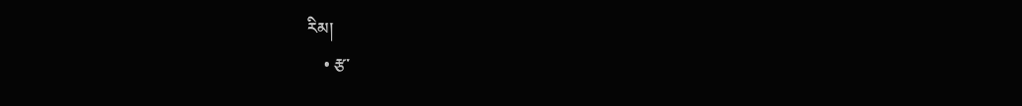རིམ།
    • རྩ་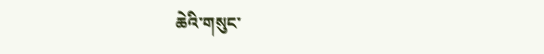ཆེའི་གསུང་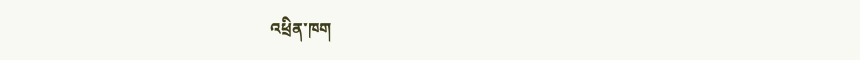འཕྲིན་ཁག